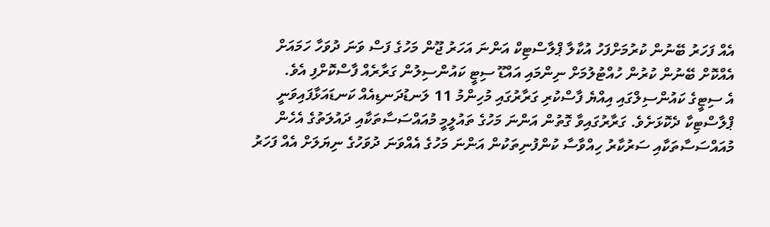އެއް ފަހަރު ބޭނުން ކުރުމަށްފަހު އުކާލާ ޕްލާސްޓިކް އަންނަ އަހަރު ޖޫން މަހުގެ ފަސް ވަނަ ދުވަހާ ހަމައަށް އެއްކޮށް ބޭނުން ކުރުން ހުއްޓުލުމަށް ނިންމައި އައްޑޫ ސިޓީ ކައުންސިލުން ގަރާރެއް ފާސްކޮށްފި އެވެ.
އެ ސިޓީގެ ކައުންސިލްގައި އިއްޔެ ފާސްކުރި ގަރާރުގައި މުހިންމު 11 ލަނޑުދަނޑިއެއް ކަނޑައަޅާފައިވަނީ ޕްލާސްޓިކާ ދެކޮޅަށެވެ. ގަރާރުގައިވާ ގޮތުން އަންނަ މަހުގެ ތައުލީމީ މުއައްސަސާތަކާއި ދައުލަތުގެ އެހެން މުއައްސަސާތަކާއި ސަރުކާރު ހިއްވާސާ ކުންފުނިތަކުން އަންނަ މަހުގެ އެއްވަނަ ދުވަހުގެ ނިޔަލަށް އެއް ފަހަރު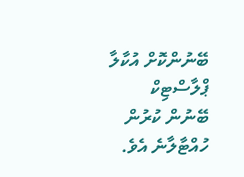ބޭނުންކޮށް އުކާލާ ޕްލާސްޓިކް ބޭނުން ކުރުން ހުއްޓާލާނެ އެވެ.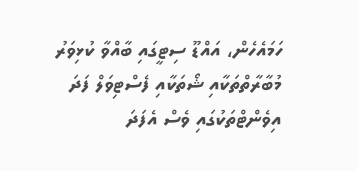ހަމައެހެން، އައްޑޫ ސިޓީގައި ބާއްވާ ކުޅިވަރު މުބާރާތްތަކާއި ޝޯތަކާއި ފެސްޓިވަލް ފަދަ އިވެންޓްތަކުގައި ވެސް އެފަދަ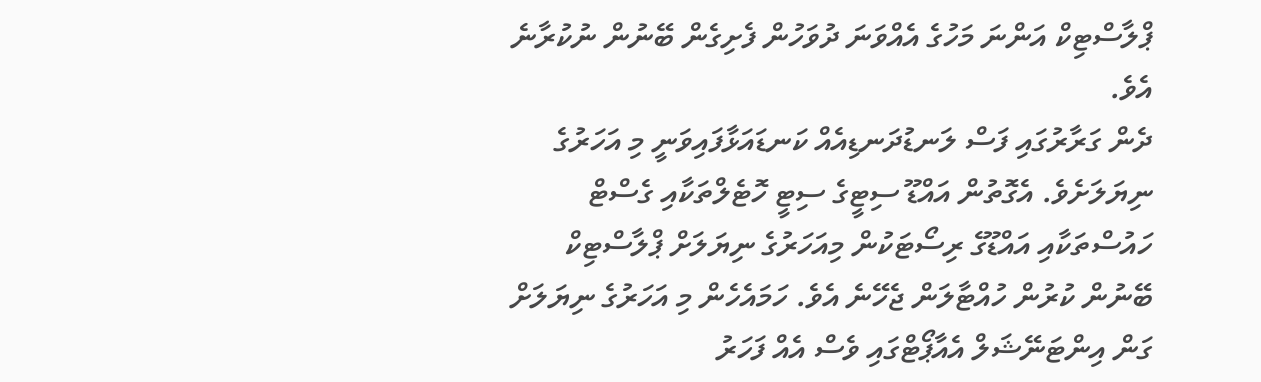ޕްލާސްޓިކް އަންނަ މަހުގެ އެއްވަނަ ދުވަހުން ފެށިގެން ބޭނުން ނުކުރާނެ އެވެ.
ދެން ގަރާރުގައި ފަސް ލަނޑުދަނޑިއެއް ކަނޑައަޅާފައިވަނީ މި އަހަރުގެ ނިޔަލަށެވެ. އެގޮތުން އައްޑޫ ސިޓީގެ ސިޓީ ހޮޓެލްތަކާއި ގެސްޓް ހައުސްތަކާއި އައްޑޫގެ ރިސޯޓަކުން މިއަހަރުގެ ނިޔަލަށް ޕްލާސްޓިކް ބޭނުން ކުރުން ހުއްޓާލަން ޖެހޭނެ އެވެ. ހަމައެހެން މި އަހަރުގެ ނިޔަލަށް ގަން އިންޓަނޭޝަލް އެއާޕޯޓްގައި ވެސް އެއް ފަހަރު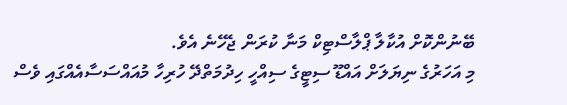ބޭނުންކޮށް އުކާލާ ޕްލާސްޓިކް މަނާ ކުރަން ޖެހޭނެ އެވެ.
މި އަހަރުގެ ނިޔަލަށް އައްޑޫ ސިޓީގެ ސިއްހީ ހިދުމަތްދޭ ހުރިހާ މުއައްސަސާއެއްގައި ވެސް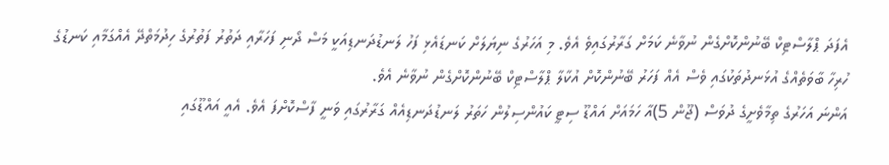އެފަދަ ޕްލާސްޓިކް ބޭނުންކޮށްގެން ނުވާނެ ކަމަށް ގަރާރުގައިވެ އެވެ. މި އަހަރުގެ ނިޔަލަށް ކަނޑައެޅި ފަހު ލަނޑުދަނޑިއަކީ މަސް ދޯނި ފަހަރާއި ދަތުރު ފަތުރުގެ ހިދުމަތްދޭ އެއްގަމާއި ކަނޑުގެ ހުރިހާ ބާވަތެއްގެ އުޅަނދުތަކުގައި ވެސް އެއް ފަހަރު ބޭނުންކޮށް އުކާލާ ޕްލާސްޓިކް ބޭނުންކޮށްގެން ނުވާނެ އެވެ.
އަންނަ އަހަރުގެ ތިމާވެށީގެ ދުވަސް (ޖޫން 5)އާ ހަމައަށް އައްޑޫ ސިޓީ ކައުންސިލުން ހަތަރު ލަނޑުދަނޑިއެއް ގަރާރުގައި ވަނީ ފާސްކޮށްފަ އެވެ. އެއީ އައްޑޫގައި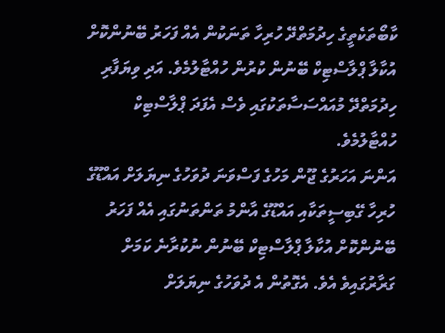ކާބޯތަކެތީގެ ހިދުމަތްދޭ ހުރިހާ ތަނަކުން އެއް ފަހަރު ބޭނުންކޮށް އުކާލާ ޕްލާސްޓިކް ބޭނުން ކުރުން ހުއްޓާލުމެވެ. އަދި ވިޔަފާރި ހިދުމަތްދޭ މުއައްސަސާތަކުގައި ވެސް އެފަދަ ޕްލާސްޓިކް ހުއްޓާލުމެވެ.
އަންނަ އަހަރުގެ ޖޫން މަހުގެ ފަސްވަނަ ދުވަހުގެ ނިޔަލަށް އައްޑޫގެ ހުރިހާ ގޭބިސީތަކާއި އައްޑޫގެ އާންމު ތަންތަނުގައި އެއް ފަހަރު ބޭނުންކޮށް އުކާލާ ޕްލާސްޓިކް ބޭނުން ނުކުރާނެ ކަމަށް ގަރާރުގައިވެ އެވެ. އެގޮތުން އެ ދުވަހުގެ ނިޔަލަށް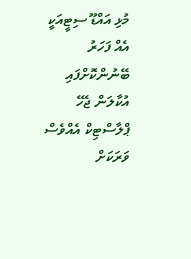މުޅި އައްޑޫ ސިޓީއަކީ އެއް ފަހަރު ބޭނުންކޮށްފައި އުކާލަން ޖެހޭ ޕްލާސްޓިކް އެއްވެސް ވަރަކަށް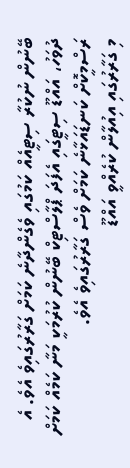ބޭނުން ނުކުރާ ސިޓީއެއް ކަމުގައި ވެގެންދާނެ ކަމަށް ގަރާރުގައިވެ އެވެ. އެ ދުވަހު، އައްޑޫ ސިޓީގައި އެފަދަ ޕްލާސްޓިކް ބޭނުން ކުރުމަކީ މަނާ ކަމެއް ކަމަށް ރަސްމީކޮށް ކަނޑައަޅާނެ ކަމަށް ވެސް ގަރާރުގައިވެ އެވެ.
މި ގަރާރުގައި އިއުލާން ކުރެއްވީ އައްޑޫ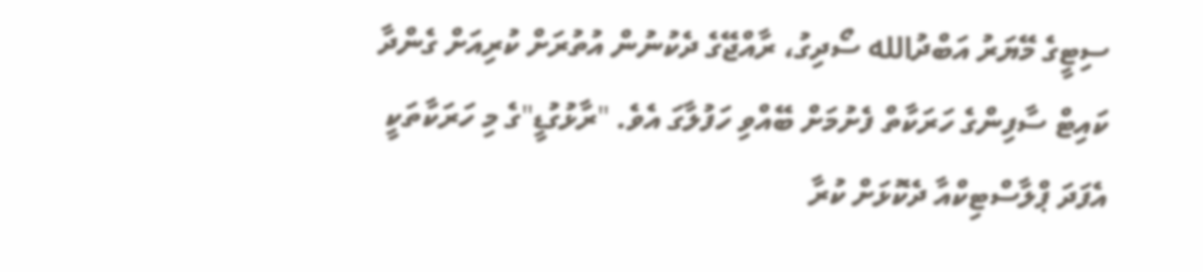ސިޓީގެ މޭޔަރު އަބްދުالله ސޯދިގު، ރާއްޖޭގެ ދެކުނުން އުތުރަށް ކުރިއަށް ގެންދާ ކައިޓް ސާފިންގެ ހަރަކާތް ފެށުމަށް ބޭއްވި ހަފުލާގަ އެވެ. "ރާޅުގުޑީ"ގެ މި ހަރަކާތަކީ އެފަދަ ޕްލާސްޓިކްއާ ދެކޮޅަށް ކުރާ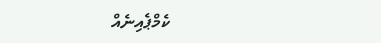ކެމްޕެއިނެއް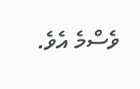ވެސްމެ އެވެ.